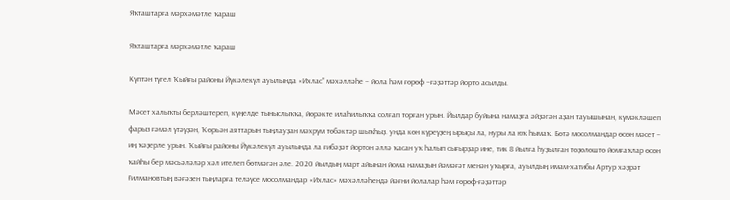Яҡташтарға мәрхәмәтле ҡараш

Яҡташтарға мәрхәмәтле ҡараш

Күптән түгел Ҡыйғы районы Йүкәлекүл ауылында «Ихлас” мәхәлләһе – йола һәм ғөрөф –ғәҙәттәр йорто асылды.

Мәсет халыҡты берләштереп, күңелде тыныслыҡҡа, йөрәкте илаһилыҡҡа солғап торған урын. Йылдар буйына намаҙға әйҙәгән аҙан тауышынан, күмәкләшеп фарыз ғәмәл үтәүҙән, Ҡөрьән аяттарын тыңлауҙан мәхрүм төбәктәр шыҡһыҙ. унда көн күреүҙең ырыҫы ла, нуры ла юҡ һымаҡ. Бөтә мосолмандар өсөн мәсет – иң ҡәҙерле урын. Ҡыйғы районы Йүкәлекүл ауылында ла ғибәҙәт йортон әллә ҡасан уҡ һалып сығырҙар ине, тик 8 йылға һуҙылған төҙөлөштө йомғаҡлар өсөн ҡайһы бер мәсьәләләр хәл ителеп бөтмәгән әле. 2020 йылдың март айынан йома намаҙын йәмәғәт менән уҡырға, ауылдың имам-хатибы Артур хәҙрәт Ғилмановтың вәғәзен тыңларға теләүсе мосолмандар «Ихлас» мәхәлләһендә йәғни йолалар һәм ғөрөф-ғәҙәттәр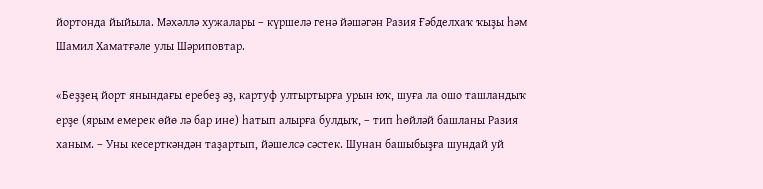йортонда йыйыла. Мәхәллә хужалары – күршелә генә йәшәгән Разия Ғәбделхаҡ ҡыҙы һәм Шамил Хаматғәле улы Шәриповтар.

«Беҙҙең йорт янындағы еребеҙ әҙ, картуф ултыртырға урын юҡ, шуға ла ошо ташландыҡ ерҙе (ярым емерек өйө лә бар ине) һатып алырға булдыҡ, – тип һөйләй башланы Разия ханым. – Уны кесерткәндән таҙартып, йәшелсә сәстек. Шунан башыбыҙға шундай уй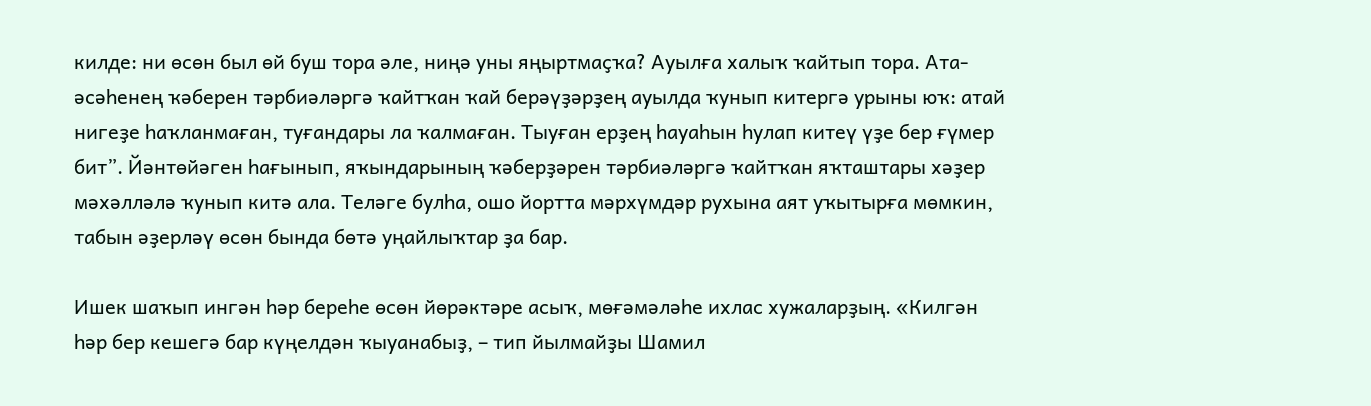килде: ни өсөн был өй буш тора әле, ниңә уны яңыртмаҫҡа? Ауылға халыҡ ҡайтып тора. Ата-әсәһенең ҡәберен тәрбиәләргә ҡайтҡан ҡай берәүҙәрҙең ауылда ҡунып китергә урыны юҡ: атай нигеҙе һаҡланмаған, туғандары ла ҡалмаған. Тыуған ерҙең һауаһын һулап китеү үҙе бер ғүмер бит”. Йәнтөйәген һағынып, яҡындарының ҡәберҙәрен тәрбиәләргә ҡайтҡан яҡташтары хәҙер мәхәлләлә ҡунып китә ала. Теләге булһа, ошо йортта мәрхүмдәр рухына аят уҡытырға мөмкин, табын әҙерләү өсөн бында бөтә уңайлыҡтар ҙа бар.

Ишек шаҡып ингән һәр береһе өсөн йөрәктәре асыҡ, мөғәмәләһе ихлас хужаларҙың. «Килгән һәр бер кешегә бар күңелдән ҡыуанабыҙ, – тип йылмайҙы Шамил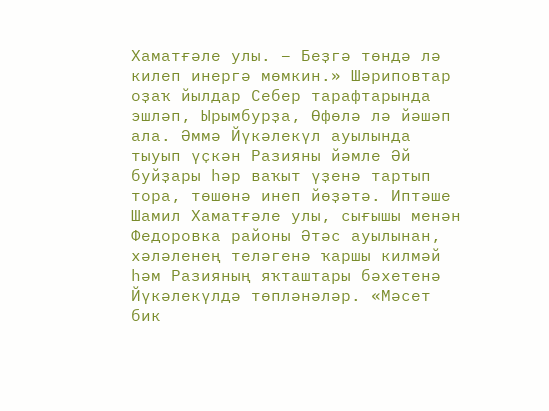Хаматғәле улы. – Беҙгә төндә лә килеп инергә мөмкин.» Шәриповтар оҙаҡ йылдар Себер тарафтарында эшләп, Ырымбурҙа, Өфөлә лә йәшәп ала. Әммә Йүкәлекүл ауылында тыуып үҫкән Разияны йәмле Әй буйҙары һәр ваҡыт үҙенә тартып тора, төшөнә инеп йөҙәтә. Иптәше Шамил Хаматғәле улы, сығышы менән Федоровка районы Әтәс ауылынан, хәләленең теләгенә ҡаршы килмәй һәм Разияның яҡташтары бәхетенә Йүкәлекүлдә төпләнәләр. «Мәсет бик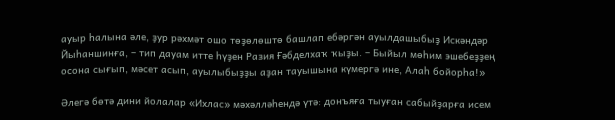ауыр һалына әле, ҙур рәхмәт ошо төҙөлөштө башлап ебәргән ауылдашыбыҙ Искәндәр Йыһаншинға, – тип дауам итте һүҙен Разия Ғәбделхаҡ ҡыҙы. – Быйыл мөһим эшебеҙҙең осона сығып, мәсет асып, ауылыбыҙҙы аҙан тауышына күмергә ине, Алаһ бойорһа!»

Әлегә бөтә дини йолалар «Ихлас» мәхәлләһендә үтә: донъяға тыуған сабыйҙарға исем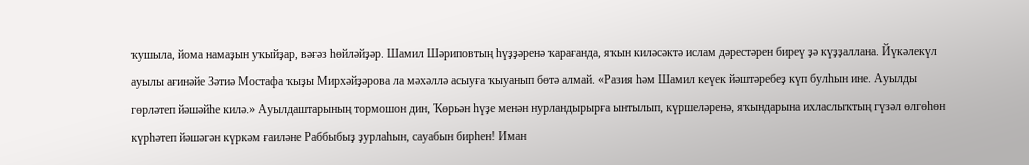ҡушыла, йома намаҙын уҡыйҙар, вәғәз һөйләйҙәр. Шамил Шәриповтың һүҙҙәренә ҡарағанда, яҡын киләсәктә ислам дәрестәрен биреү ҙә күҙҙаллана. Йүкәлекүл ауылы ағинәйе Зәтиә Мостафа ҡыҙы Мирхәйҙәрова ла мәхәллә асыуға ҡыуанып бөтә алмай. «Разия һәм Шамил кеүек йәштәребеҙ күп булһын ине. Ауылды гөрләтеп йәшәйһе килә.» Ауылдаштарының тормошон дин, Ҡөрьән һүҙе менән нурландырырға ынтылып, күршеләренә, яҡындарына ихласлыҡтың гүзәл өлгөһөн күрһәтеп йәшәгән күркәм ғаиләне Раббыбыҙ ҙурлаһын, сауабын бирһен! Иман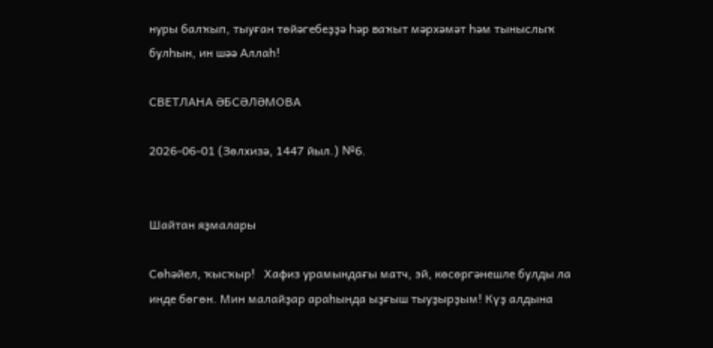нуры балҡып, тыуған төйәгебеҙҙә һәр ваҡыт мәрхәмәт һәм тыныслыҡ булһын, ин шәә Аллаһ!

СВЕТЛАНА ӘБСӘЛӘМОВА

2026-06-01 (Зөлхизә, 1447 йыл.) №6.


Шайтан яҙмалары

Сөһәйел, ҡысҡыр!   Хафиз урамындағы матч, эй, көсөргәнешле булды ла инде бөгөн. Мин малайҙар араһында ыҙғыш тыуҙырҙым! Күҙ алдына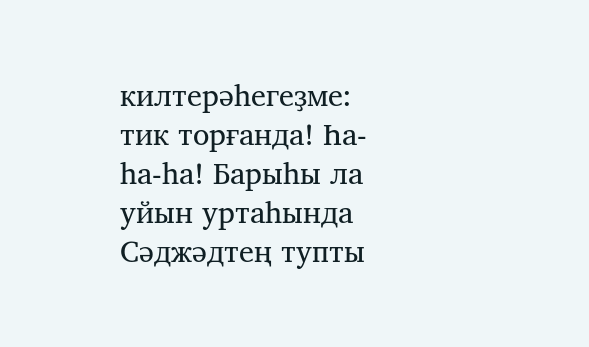килтерәһегеҙме: тик торғанда! Һа-һа-һа! Барыһы ла уйын уртаһында Сәджәдтең тупты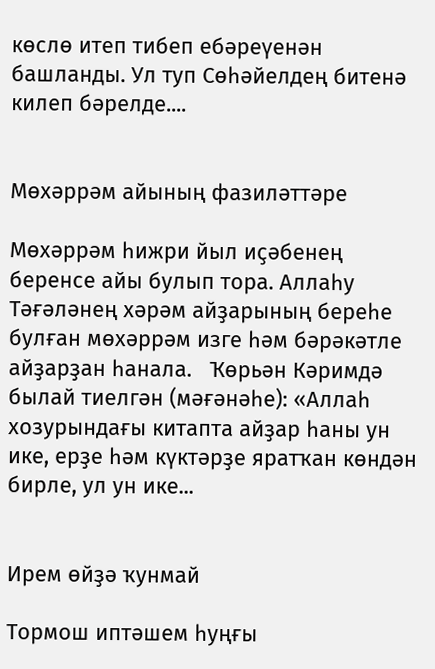көслө итеп тибеп ебәреүенән башланды. Ул туп Сөһәйелдең битенә килеп бәрелде....


Мөхәррәм айының фазиләттәре

Мөхәррәм һижри йыл иҫәбенең беренсе айы булып тора. Аллаһу Тәғәләнең хәрәм айҙарының береһе булған мөхәррәм изге һәм бәрәкәтле айҙарҙан һанала.   Ҡөрьән Кәримдә былай тиелгән (мәғәнәһе): «Аллаһ хозурындағы китапта айҙар һаны ун ике, ерҙе һәм күктәрҙе яратҡан көндән бирле, ул ун ике...


Ирем өйҙә ҡунмай

Тормош иптәшем һуңғы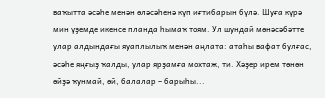ваҡытта әсәһе менән өләсәһенә күп иғтибарын бүлә. Шуға күрә мин үҙемде икенсе планда һымаҡ тоям. Ул шундай мөнәсәбәтте улар алдындағы яуаплылыҡ менән аңлата: атаһы вафат булғас, әсәһе яңғыҙ ҡалды, улар ярҙамға мохтаж, ти. Хәҙер ирем төнөн өйҙә ҡунмай, өй, балалар – барыһы...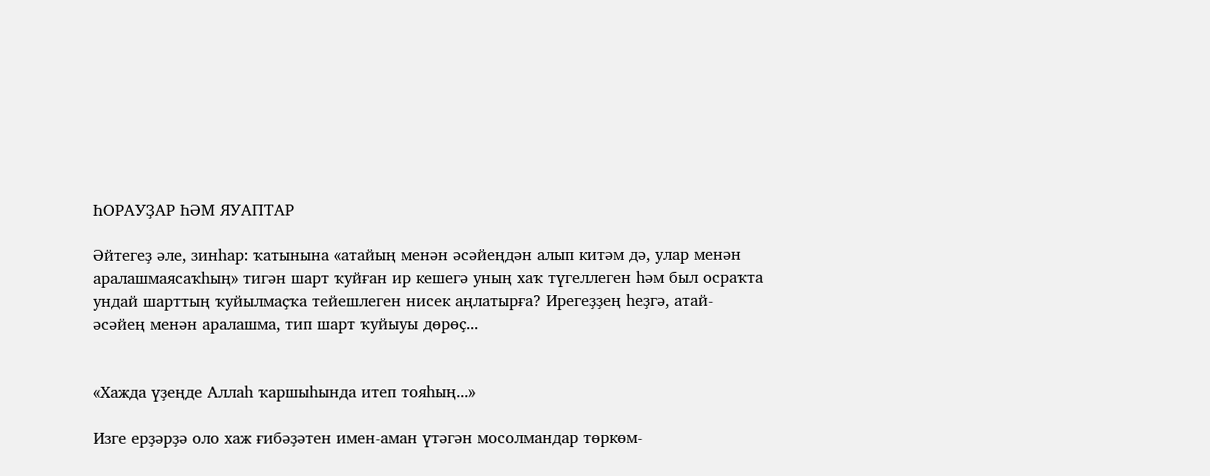ҺОРАУҘАР ҺӘМ ЯУАПТАР

Әйтегеҙ әле, зинһар: ҡатынына «атайың менән әсәйеңдән алып китәм дә, улар менән аралашмаясаҡһың» тигән шарт ҡуйған ир кешегә уның хаҡ түгеллеген һәм был осраҡта ундай шарттың ҡуйылмаҫҡа тейешлеген нисек аңлатырға? Ирегеҙҙең һеҙгә, атай-әсәйең менән аралашма, тип шарт ҡуйыуы дөрөҫ...


«Хажда үҙеңде Аллаһ ҡаршыһында итеп тояһың...»

Изге ерҙәрҙә оло хаж ғибәҙәтен имен-аман үтәгән мосолмандар төркөм-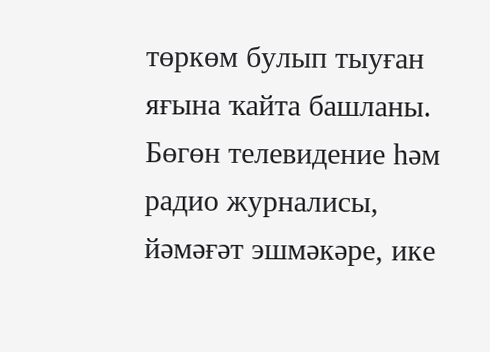төркөм булып тыуған яғына ҡайта башланы. Бөгөн телевидение һәм радио журналисы, йәмәғәт эшмәкәре, ике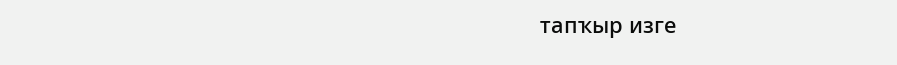тапҡыр изге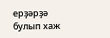ерҙәрҙә булып хаж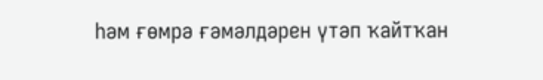һәм ғөмрә ғәмәлдәрен үтәп ҡайтҡан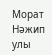Морат Нәжип улы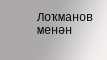Лоҡманов менән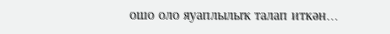ошо оло яуаплылыҡ талап иткән...